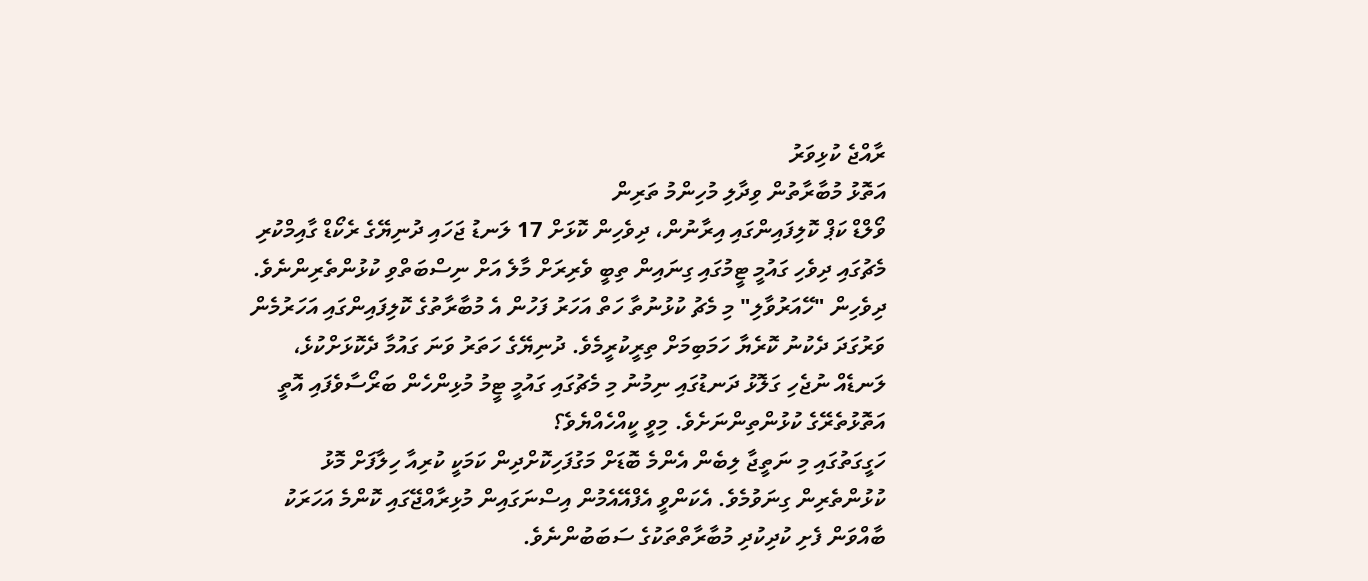ރާއްޖެ ކުޅިވަރު
އަތޮޅު މުބާރާތުން ވިދާލި މުހިންމު ތަރިން
ވޯލްޑް ކަޕް ކޮލިފައިންގައި އިރާނުން، ދިވެހިން ކޮޅަށް 17 ލަނޑު ޖަހައި ދުނިޔޭގެ ރެކޯޑް ގާއިމްކުރި މެޗުގައި ދިވެހި ގައުމީ ޓީމުގައި ގިނައިން ތިބީ ވެރިރަށް މާލެ އަށް ނިސްބަތްވި ކުޅުންތެރިންނެވެ. ދިވެހިން "ހޭއަރުވާލި" މި މެޗު ކުޅުނުތާ ހަތް އަހަރު ފަހުން އެ މުބާރާތުގެ ކޮލިފައިންގައި އަހަރުމެން ވަރުގަދަ ދެކުނު ކޮރެޔާ ހަމަބިމަށް ތިރީކުރީމެވެ. ދުނިޔޭގެ ހަތަރު ވަނަ ގައުމާ ދެކޮޅަށްކުޅެ، ލަނޑެއް ނުޖެހި ގަލޮޅު ދަނޑުގައި ނިމުނު މި މެޗުގައި ގައުމީ ޓީމު މުޅިންހެން ބަރޯސާވެފައި އޮތީ އަތޮޅުތެރޭގެ ކުޅުންތިންނަށެވެ. މިވީ ކީއްހެއްޔެވެ؟
ހަގީގަތުގައި މި ނަތީޖާ ލިބެން އެންމެ ބޮޑަށް މަގުފަހިކޮށްދިން ކަމަކީ ކުރިއާ ހިލާފަށް މޮޅު ކުޅުންތެރިން ގިނަވުމެވެ. އެކަންވީ އެފްއޭއެމުން އިސްނަގައިން މުޅިރާއްޖޭގައި ކޮންމެ އަހަރަކު ބާއްވަން ފެށި ކުދިކުދި މުބާރާތްތަކުގެ ސަބަބުންނެވެ.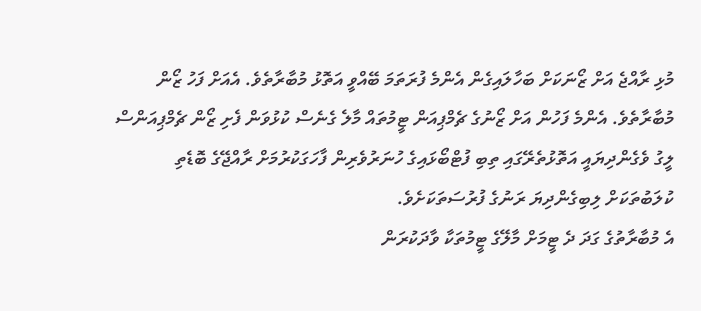މުޅި ރާއްޖެ އަށް ޒޯނަކަށް ބަހާލައިގެން އެންމެ ފުރަތަމަ ބޭއްވީ އަތޮޅު މުބާރާތެވެ. އެއަށް ފަހު ޒޯން މުބާރާތެވެ. އެންމެ ފަހުން އަށް ޒޯނުގެ ޗެމްޕިއަން ޓީމުތައް މާލެ ގެނެސް ކުޅުވަން ފެށި ޒޯން ޗެމްޕިއަންސް ލީގު ވެގެންދިޔައީ އަތޮޅުތެރޭގައި ތިބި ފުޓްބޯޅައިގެ ހުނަރުވެރިން ފާހަގަކުރުމަށް ރާއްޖޭގެ ބޮޑެތި ކުލަބުތަކަށް ލިބިގެންދިޔަ ރަނުގެ ފުރުސަތަކަށެވެ.
އެ މުބާރާތުގެ ގަދަ ދެ ޓީމަށް މާލޭގެ ޓީމުތަކާ ވާދަކުރަން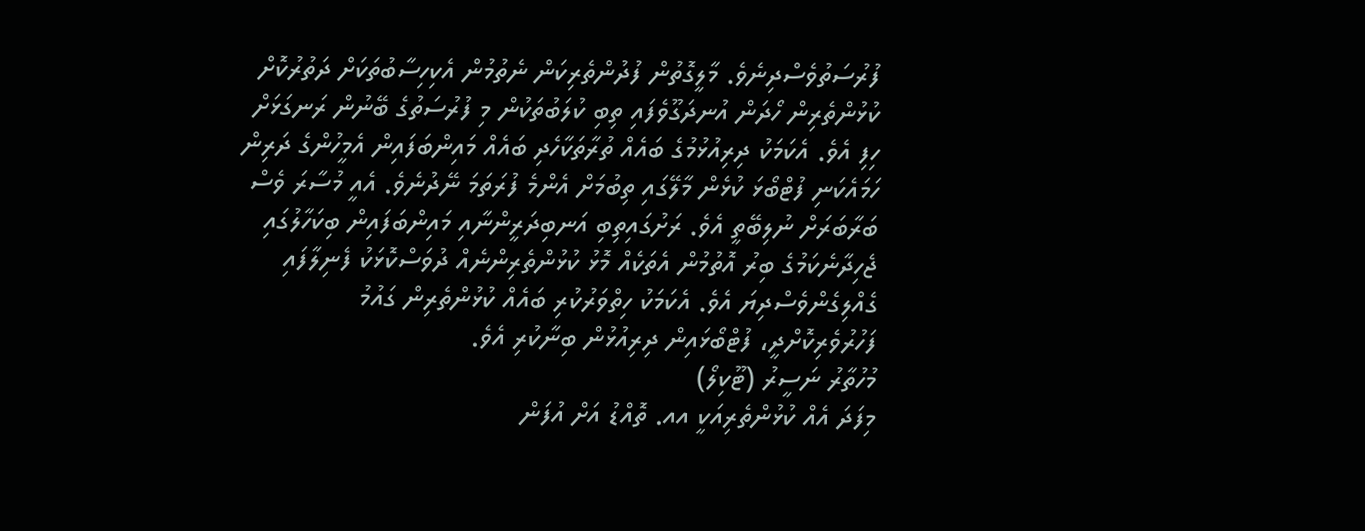ފުރުސަތުވެސްދިނެވެ. މާލީގޮތުން ފުދުންތެރިކަން ނެތުމުން އެކިހިސާބުތަކަށް ދަތުރުކޮށް ކުޅުންތެރިން ހޯދަން އުނދަގޫވެފައި ތިބި ކުލަބުތަކުން މި ފުރުސަތުގެ ބޭނުން ރަނގަޅަށް ހިފި އެވެ. އެކަމަކު ދިރިއުޅުމުގެ ބައެއް ތުރާތަކާހެދި ބައެއް މައިންބަފައިން އެމީހުންގެ ދަރިން ހަމައެކަނި ފުޓްބޯޅަ ކުޅެން މާލޭގައި ތިބުމަށް އެންމެ ފުރަތަމަ ނޭދުނެވެ. އެއީ މުސާރަ ވެސް ބަރާބަރަށް ނުލިބޭތީ އެވެ. ރަށުގައިތިބި އަނބިދަރީންނާއި މައިންބަފައިން ބިކަހާލުގައި ޖެހިދާނެކަމުގެ ބިރު އޮތުމުން އެތަކެއް މޮޅު ކުޅުންތެރިންނެއް ދުވަސްކޮޅަކު ފެނިލާފައި ގެއްލިގެންވެސްދިޔަ އެވެ. އެކަމަކު ހިތްވަރުކުރި ބައެއް ކުޅުންތެރިން ގައުމު ފަހުރުވެރިކޮށްދީ، ފުޓްބޯޅައިން ދިރިއުޅުން ބިނާކުރި އެވެ.
މުހުތާރު ނަސީރު (ޓޫކިލޯ)
މިފަދަ އެއް ކުޅުންތެރިއަކީ އއ. ތޮއްޑު އަށް އުފަން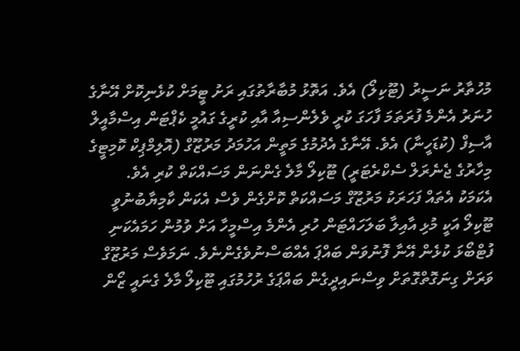މުހުތާރު ނަސީރު (ޓޫކިލޯ) އެވެ. އަތޮޅު މުބާރާތުގައި ރަށު ޓީމަށް ކުޅެނިކޮށް އޭނާގެ ހުނަރު އެންމެ ފުރަތަމަ ފާހަގަ ކުރީ ވެލެންސިއާ އާއި ކުރީގެ ގައުމީ ކެޕްޓަން އިސްމާއީލް އާސިފް (ކުޑަހީނާ) އެވެ. އޭނާގެ އެދުމުގެ މަތީން އަހުމަދު މަރުޒޫގް (އޮލިމްޕިކް ކޮމިޓީގެ މިހާރުގެ ޖެނެރަލް ސެކްރެޓަރީ) ޓޫކިލޯ މާލެ ގެންނަން މަސައްކަތް ކުރި އެވެ. އެކަމަކު އެތައް ފަހަރަކު މަރުޒޫގް މަސައްކަތް ކޮށްގެން ވެސް އެކަން ކާމިޔާބުނުވީ ޓޫކިލޯ އަކީ މުޅި އާއިލާ ބަލަހައްޓަން ހުރި އެންމެ އިސްމީހާ އަށް ވުމުން ހަމައެކަނި ފުޓްބޯޅަ ކުޅެން އޭނާ ފޮނުވަން ބައްޕަ އެއްބަސްނުވެގެންނެވެ. ނަމަވެސް މަރުޒޫގް ވަރަށް ގިނަގޮތްގޮތަށް ވިސްނައިދީގެން ބައްޕަގެ ރުހުމުގައި ޓޫކިލޯ މާލެ ގެނައީ ޒޯން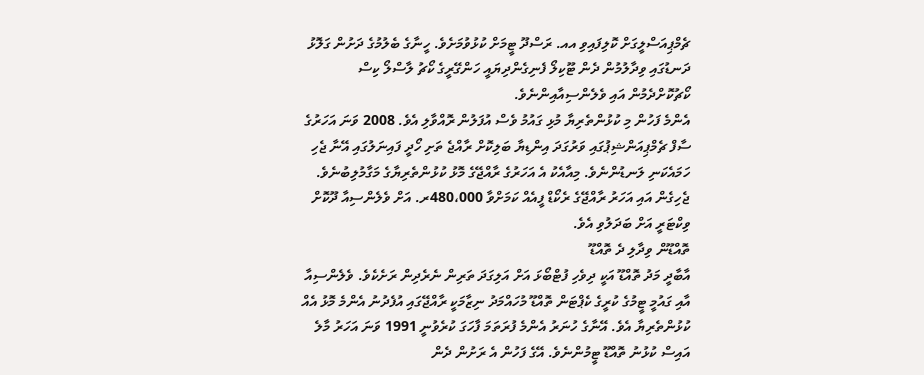ޗެމްޕިއަސްލީގަށް ކޮލިފައިވި އއ. ރަސްދޫ ޓީމަށް ކުޅުވުމަށެވެ. ހީނާގެ ބެލުމުގެ ދަށުން ގަލޮޅު ދަނޑުގައި ވިދާލުމުން ދެން ޓޫކިލޯ ފެނިގެންދިޔައީ ހަންގޭރީގެ ކޯޗު ލާސްލޯ ކިސް ކޯޗުކޮށްދެމުން އައި ވެލެންސިއާއިންނެވެ.
އެންމެ ފަހުން މި ކުޅުންތެރިޔާ މުޅި ގައުމު ވެސް އުފަލުން ރޮއްވާލި އެވެ. 2008 ވަނަ އަހަރުގެ ސާފް ޗެމްޕިއަންޝިޕުގައި ވަރުގަދަ އިންޑިޔާ ބަލިކޮށް ރާއްޖެ ތަށި ހޯދީ ފައިނަލުގައި އޭނާ ޖެހި ހަމައެކަނި ލަނޑުންނެވެ. މިއާއެކު އެ އަހަރުގެ ރާއްޖޭގެ މޮޅު ކުޅުންތެރިޔާގެ މަގާމުލިބުނެވެ. ޖެހިގެން އައި އަހަރު ރާއްޖޭގެ ރެކޯޑް ފީއެއް ކަމަށްވާ 480،000ރ. އަށް ވެލެންސިއާ ދޫކޮށް ވިކްޓަރީ އަށް ބަދަލުވި އެވެ.
ތޮއްޑޫން ވިދާލި ދެ ތޮއްޑޫ
އާބާދީ މަދު ތޮއްޑޫ އަކީ ދިވެހި ފުޓްބޯޅަ އަށް އަލިގަދަ ތަރިން ނެރެދިން ރަށެކެވެ. ވެލެންސިއާ އާއި ގައުމީ ޓީމުގެ ކުރީގެ ކެޕްޓަން ތޮއްޑޫ މުހައްމަދު ނިޒާމަކީ ރާއްޖޭގައި އުފެދުނު އެންމެ މޮޅު އެއް ކުޅުންތެރިޔާ އެވެ. އޭނާގެ ހުނަރު އެންމެ ފުރަތަމަ ފާހަގަ ކުރެވުނީ 1991 ވަނަ އަހަރު މާލެ އައިސް ކުޅުނު ތޮއްޑޫ ޓީމުންނެވެ. އޭގެ ފަހުން އެ ރަށުން ދެން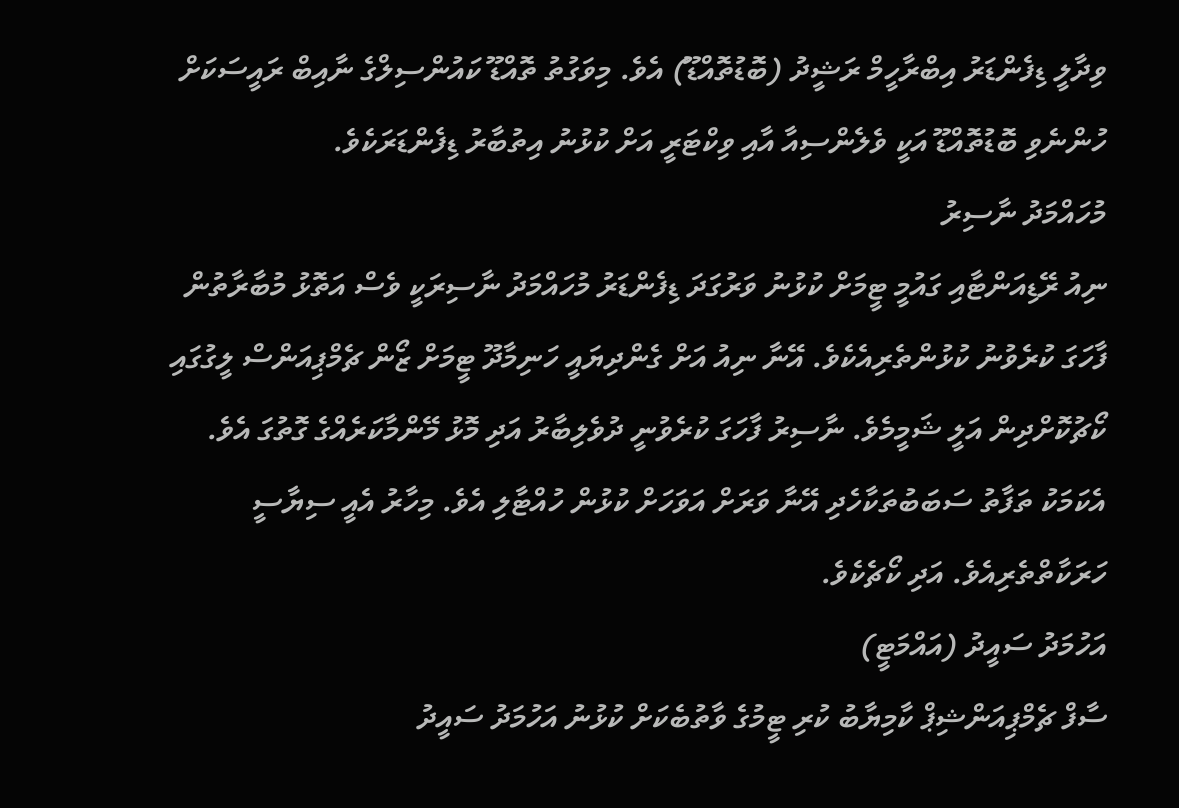ވިދާލީ ޑިފެންޑަރު އިބްރާހީމް ރަޝީދު (ބޮޑުތޮއްޑޫ) އެވެ. މިވަގުތު ތޮއްޑޫ ކައުންސިލްގެ ނާއިބް ރައީސަކަށް ހުންނެވި ބޮޑުތޮއްޑޫ އަކީ ވެލެންސިއާ އާއި ވިކްޓަރީ އަށް ކުޅުނު އިތުބާރު ޑިފެންޑަރަކެވެ.
މުހައްމަދު ނާސިރު
ނިއު ރޭޑިއަންޓާއި ގައުމީ ޓީމަށް ކުޅުނު ވަރުގަދަ ޑިފެންޑަރު މުހައްމަދު ނާސިރަކީ ވެސް އަތޮޅު މުބާރާތުން ފާހަގަ ކުރެވުނު ކުޅުންތެރިއެކެވެ. އޭނާ ނިއު އަށް ގެންދިޔައީ ހަނިމާދޫ ޓީމަށް ޒޯން ޗެމްޕިއަންސް ލީގުގައި ކޯޗުކޮށްދިން އަލީ ޝަމީމެވެ. ނާސިރު ފާހަގަ ކުރެވުނީ ދުވެލިބާރު އަދި މޮޅު މޭންމާކަރެއްގެ ގޮތުގަ އެވެ. އެކަމަކު ތަފާތު ސަބަބުތަކާހެދި އޭނާ ވަރަށް އަވަހަށް ކުޅުން ހުއްޓާލި އެވެ. މިހާރު އެއީ ސިޔާސީ ހަރަކާތްތެރިއެވެ. އަދި ކޯޗެކެވެ.
އަހުމަދު ސައީދު (އައްމަޓީ)
ސާފް ޗެމްޕިއަންޝިޕް ކާމިޔާބު ކުރި ޓީމުގެ ވާތުބެކަށް ކުޅުނު އަހުމަދު ސައީދު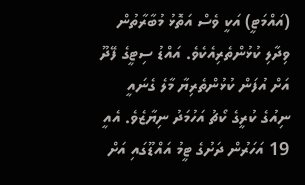(އައްމަޓީ) އަކީ ވެސް އަތޮޅު މުބާރާތުން ވިދާލި ކުޅުންތެރިއެކެވެ. އައްޑު ސިޓީގެ ފޭދޫ އަށް އުފަން ކުޅުންތެރިޔާ މާލެ ގެނައީ ނިއުގެ ކުރީގެ ކޯޗު އަހުމަދު ނިޔާޒެވެ. އެއީ 19 އަހަރުން ދަށުގެ ޓީމު އައްޑޫގައި އަށް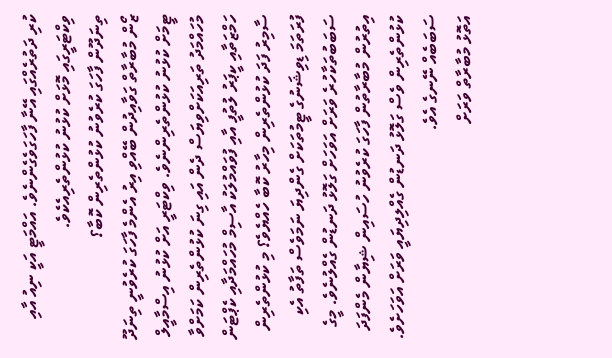ކުރި ދަތުރެއްގައި އޭނާ ފާހަގަވެގެންނެވެ. އައްމަޓީ އަކީ ނިއު އާއި ވިކްޓަރީގައި މޮޅަށް ކުޅުނު ކުޅުންތެރިއެކެވެ.
ތިނަދޫން ފާހަގަ ކުރެވުނު ކުޅުންތެރިން ކޮބާ؟
ޒޯން މުބާރާތް ގަވާއިދުން ބޭއްވި އިރު އެންމެ ފާހަގަ ކުރެވުނީ ތިނަދޫ ޓީމަށް ކުޅުނު ކުޅުންތެރިންނެވެ. ވިކްޓަރީ އަށް ކުޅުނު އިސްމާއީލް މުހައްމަދު ތަރިއަކަށްވިޔަސް ދެން އައި ގިނަ ކުޅުންތެރިން ކަމަށްވާ ހަމްޒަތާއި ކީޕަރު ލުތުފީ އާއި ފުވައްމުލަކު އާސިމް މުހައްމަދާއި ކެޕްޓަން ސާމިރު ފަދަ ކުޅުންތެރިން މިހާރު ކޮބާ ހެއްޔެވެ؟ މި ކުޅުންތެރިން ފުރަތަމަ ޑިވިޝަނުގެ ޓީމުތަކަށް ގެންދިޔަ ނަމަވެސް ތަފާތު އެކި ސަބަބުތަކާހުރެ ވަރަށް އަވަހަށް ގަލޮޅު ދަނޑުން ގެއްލުނެވެ. މީގެ އިތުރުން މުބާރާތުން ފާހަގަ ކުރެވުނު ހުސައިން ޝިޔާން މެންފަދަ ކުޅުންތެރިން ވެސް ގަލޮޅު ދަނޑުން ގެއްލިދިޔައީ ވަރަށް އަވަހަށެވެ. ސަބަބެއް ނޭނގެ އެވެ.
އަތޮޅު މުބާރާތް ވަރަށް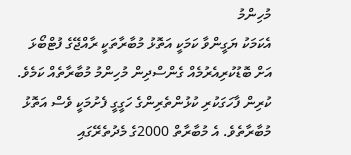މުހިންމު
އެކަމަކު ޔަގީންވާ ކަމަކީ އަތޮޅު މުބާރާތަކީ ރާއްޖޭގެ ފުޓްބޯޅަ އަށް ބޮޑުކުރިއެރުމެއް ގެންސްދިން މުހިންމު މުބާރާތެއް ކަމެވެ. ކުރިން ފާހަގަކުރި ކުޅުންތެރިންގެ ހަގީގީ ފެށުމަކީ ވެސް އަތޮޅު މުބާރާތެވެ. އެ މުބާރާތް 2000ގެ މެދުތެރޭގައި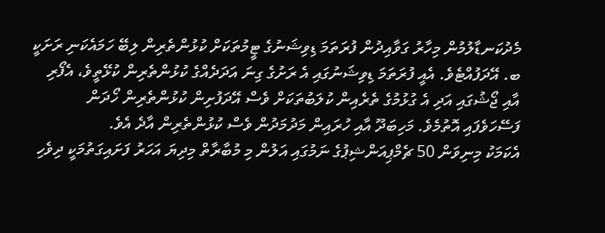މެދުކަނޑާލުމުން މިހާރު ގަވާއިދުން ފުރަތަމަ ޑިވިޝަނުގެ ޓީމުތަކަށް ކުޅުންތެރިން ލިބޭ ހަމައެކަނި ރަށަކީ ބ. އޭދަފުއްޓެވެ. އެއީ ފުރަތަމަ ޑިވިޝަނުގައި އެ ރަށުގެ ގިނަ އަދަދެއްގެ ކުޅުންތެރިން ކުޅޭތީވެ، އެފޯރި އާއި ޖޯޝުގައި އަދި އެ ގުޅުމުގެ ތެރެއިން ކުލަބުތަކަށް ވެސް އޭދަފުށިން ކުޅުންތެރިން ހޯދަން ފަސޭހަވެފައި އޮތުމެވެ. މަހިބަދޫ އާއި ހުރައިން މަދުމަދުން ވެސް ކުޅުންތެރިން އާދެ އެވެ.
އެކަމަކު މިނިވަން 50 ޗެމްޕިއަންޝިޕުގެ ނަމުގައި އަލުން މި މުބާރާތް މިދިޔަ އަހަރު ފަށައިގަތުމަކީ ދިވެހި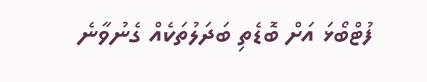ފުޓްބޯޅަ އަށް ބޮޑެތި ބަދަލުތަކެއް ގެނުވާނެ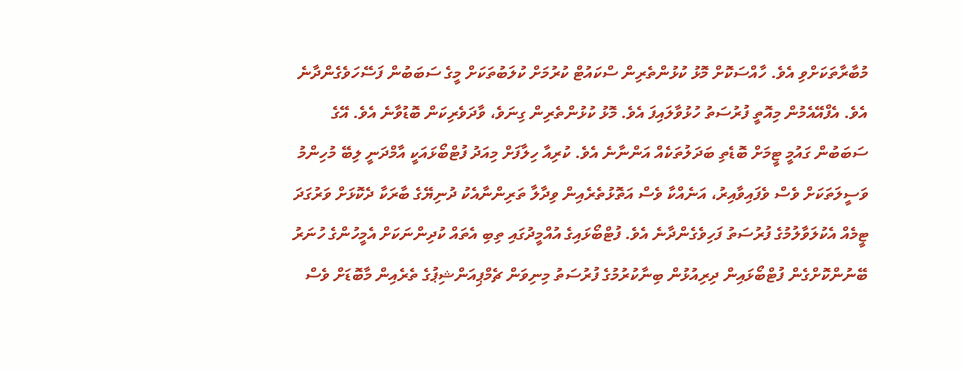މުބާރާތަކަށްވި އެވެ. ހާއްސަކޮށް މޮޅު ކުޅުންތެރިން ސްކައުޓް ކުރުމަށް ކުލަބުތަކަށް މީގެ ސަބަބުން ފަސޭހަވެގެންދާނެ އެވެ. އެފްއޭއެމުން މިއޮތީ ފުރުސަތު ހުޅުވާލައިފަ އެވެ. މޮޅު ކުޅުންތެރިން ގިނަވެ، ވާދަވެރިކަން ބޮޑުވާނެ އެވެ. އޭގެ ސަބަބުން ގައުމީ ޓީމަށް ބޮޑެތި ބަދަލުތަކެއް އަންނާނެ އެވެ. ކުރިއާ ހިލާފަށް މިއަދު ފުޓްބޯޅައަކީ އާމްދަނީ ލިބޭ މުހިންމު ވަސީލަތަކަށް ވެސް ވެފައިވާއިރު، އަނެއްކާ ވެސް އަތޮޅުތެރެއިން ވިދާލާ ތަރިންނާއެކު ދުނިޔޭގެ ބާރަކާ ދެކޮޅަށް ވަރުގަދަ ޓީމެއް އެކުލަވާލުމުގެ ފުރުސަތު ފަހިވެގެންދާނެ އެވެ. ފުޓްބޯޅައިގެ އުއްމީދުގައި ތިބި އެތައް ކުދިންނަކަށް އެމީހުންގެ ހުނަރު ބޭނުންކޮށްގެން ފުޓްބޯޅައިން ދިރިއުޅުން ބިނާކުރުމުގެ ފުރުސަތު މިނިވަން ޗެމްޕިއަންޝިޕުގެ ތެރެއިން މާބޮޑަށް ވެސް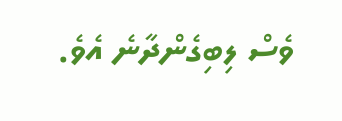ވެސް ލިބިގެންދާނެ އެވެ.